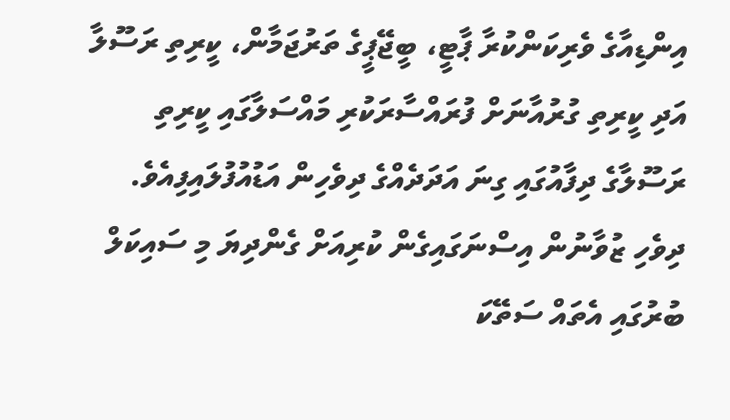އިންޑިއާގެ ވެރިކަންކުރާ ޕާޓީ، ބީޖޭޕީގެ ތަރުޖަމާން، ކީރިތި ރަސޫލާ އަދި ކީރިތި ގުރުއާނަށް ފުރައްސާރަކުރި މައްސަލާގައި ކީރިތި ރަސޫލާގެ ދިފާއުގައި ގިނަ އަދަދެއްގެ ދިވެހިން އަޑުއުފުލައިފިއެވެ.
ދިވެހި ޒުވާނުން އިސްނަގައިގެން ކުރިއަށް ގެންދިޔަ މި ސައިކަލް ބުރުގައި އެތައް ސަތޭކަ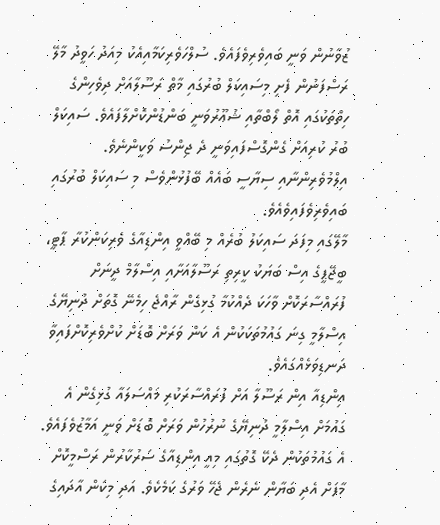ޒުވާނުން ވަނީ ބައިވެރިވެފައެވެ. ސުލްހަވެރިކަމާއިއެކު މިއަދު ހަވީދު މާލޭ ރަސްފަނުން ފެށި މިސައިކަލް ބުރުގައި މާތް ރަސޫލާއަށް ދިވެހިންގެ ހިތްތަކުގައި އޮތް ލޯބްތާއި ޝުޢޫރުވަނީ ބަންޑުންކޮށްލާފައެވެ. ސައިކަލް ބުރު ކުރިއަށް ގެންގޮސްފައިވަނީ ދެ ޖިންސު ވަކީންނެވެ. އިލްމުވެރިންނާއި ސިޔާސީ ބައެއް ބޭފުޅުންވެސް މި ސައިކަލް ބުރުގައި ބައިވެރިވެފައިވެއެވެ.
މާލޭގައި މިފަދަ ސައިކަލު ބުރެއް މި ބޭއްވީ އިންޑިއާގެ ވެރިކަންކުރާ ޕާޓީ، ބީޖޭޕީގެ އިސް ބަޔަކު ކީރިތި ރަސޫލާއަށާއި އިސްލާމް ދީނަށް ފުރައްސާރަކޮށް ވާހަކަ ދެއްކުމާ ގުޅިގެން ރާއްޖެ ހިމެނޭ ގޮތަށް ދުނިޔޭގެ އިސްލާމީ ގިނަ ގައުމުތަކަކުން އެ ކަން ވަރަށް ބޮޑަށް ކުށްވެރިކޮށްފައިވާ ދަނޑިވަޅެއްގައެވެ.
އިންޑިއާ އިން ރަސޫލާ އަށް ފުރައްސާރަކުރި މައްސަލައާ ގުޅިގެން އެ ގައުމަށް އިސްލާމީ ދުނިޔޭގެ ނުރުހުން ވަރަށް ބޮޑަށް ވަނީ އަމާޒުވެފައެވެ. އެ ގައުމުތަކުން ދެކޭ ގޮތުގައި މިއީ އިންޑިއާގެ ސަރުކާރުން ރަސްމީކޮށް މާފަށް އެދި ބަޔާން ނެރެން ޖެހޭ ވަރުގެ ކަމެކެވެ. އަދި މިކަން އާދައިގެ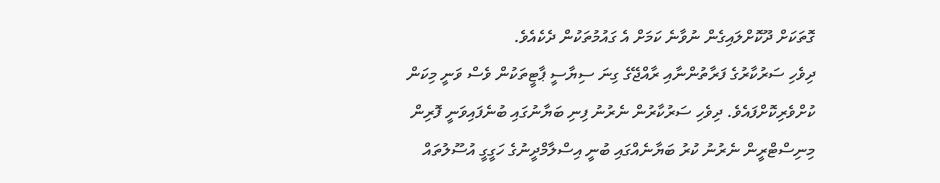ގޮތަކަށް ދޫކޮށްލައިގެން ނުވާނެ ކަމަށް އެ ގައުމުތަކުން ދެކެއެވެ.
ދިވެހި ސަރުކާރުގެ ފަރާތުންނާއި ރާއްޖޭގެ ގިނަ ސިޔާސީ ޕާޓީތަކުން ވެސް ވަނީ މިކަން ކުށްވެރިކޮށްފައެވެ. ދިވެހި ސަރުކާރުން ނެރުނު ފިނި ބަޔާނުގައި ބުނެފައިވަނީ ފޮރިން މިނިސްޓްރީން ނެރުނު ކުރު ބަޔާނެއްގައި ބުނީ އިސްލާމްދީނުގެ ހަގީގީ އުސޫލުތައް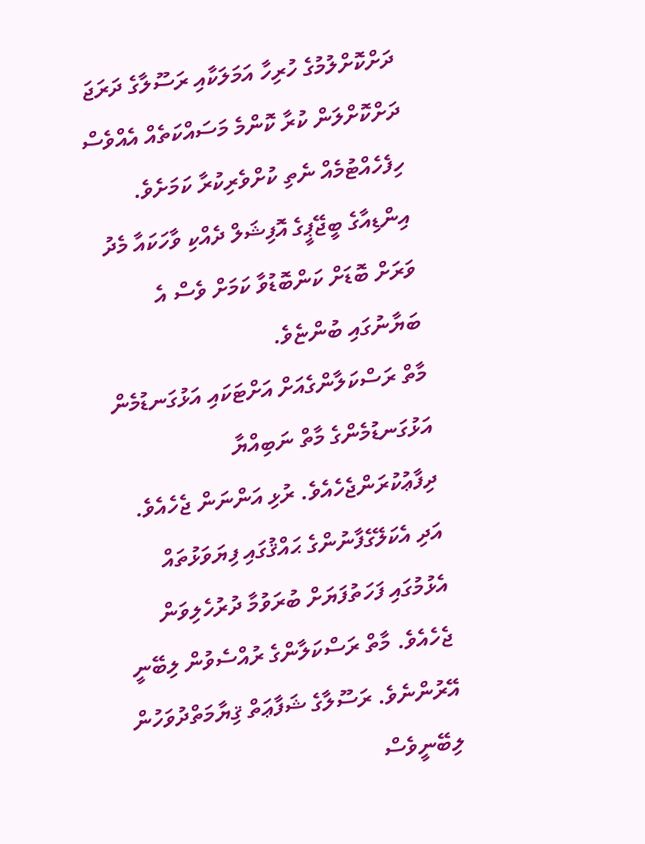ދަށްކޮށްލުމުގެ ހުރިހާ އަމަލަކާއި ރަސޫލާގެ ދަރަޖަ ދަށްކޮށްލަން ކުރާ ކޮންމެ މަސައްކަތެއް އެއްވެސް ހިފެހެއްޓުމެއް ނެތި ކުށްވެރިކުރާ ކަމަށެވެ. އިންޑިއާގެ ބީޖޭޕީގެ އޮފިޝަލް ދެއްކި ވާހަކައާ މެދު ވަރަށް ބޮޑަށް ކަންބޮޑުވާ ކަމަށް ވެސް އެ ބަޔާނުގައި ބުންޏެވެ.
މާތް ރަސްކަލާންގެއަށް އަށްޓަކައި އަޅުގަނޑުމެން އަޅުގަނޑުމެންގެ މާތް ނަބިއްޔާ ދިފާޢުކުރަންޖެހެއެވެ. ރުޅި އަންނަން ޖެހެއެވެ. އަދި އެކަލޭގެފާނުންގެ ޙައްޤުގައި ފިޔަވަޅުތައް އެޅުމުގައި ފަހަތުފަޔަށް ބުރަވުމާ ދުރުހެލިވަން ޖެހެއެވެ. މާތް ރަސްކަލާންގެ ރުއްސެވުން ލިބޭނީ އޭރުންނެވެ. ރަސޫލާގެ ޝަފާޢަތް ޤިޔާމަތްދުވަހުން ލިބޭނީވެސް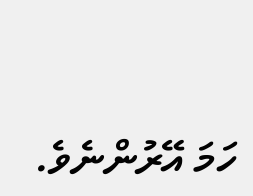ހަމަ އޭރުންނެވެ.